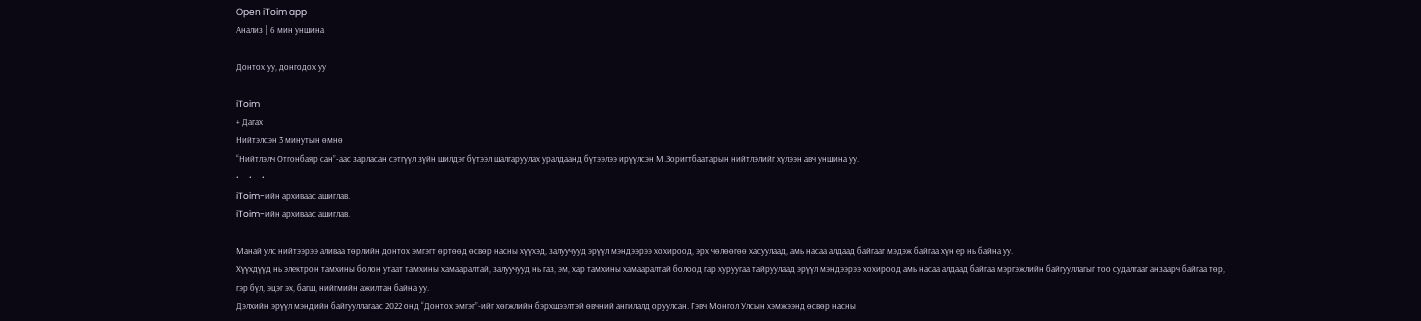Open iToim app
Анализ | 6 мин уншина

Донтох уу, донгодох уу

iToim
+ Дагах
Нийтэлсэн 3 минутын өмнө
“Нийтлэлч Отгонбаяр сан”-аас зарласан сэтгүүл зүйн шилдэг бүтээл шалгаруулах уралдаанд бүтээлээ ирүүлсэн М.Зоригтбаатарын нийтлэлийг хүлээн авч уншина уу.
•     •     •
iToim-ийн архиваас ашиглав.
iToim-ийн архиваас ашиглав.

Манай улс нийтээрээ аливаа төрлийн донтох эмгэгт өртөөд өсвөр насны хүүхэд, залуучууд эрүүл мэндээрээ хохироод, эрх чөлөөгөө хасуулаад, амь насаа алдаад байгааг мэдэж байгаа хүн ер нь байна уу.
Хүүхдүүд нь электрон тамхины болон утаат тамхины хамааралтай, залуучууд нь газ, эм, хар тамхины хамааралтай болоод гар хуруугаа тайруулаад эрүүл мэндээрээ хохироод амь насаа алдаад байгаа мэргэжлийн байгууллагыг тоо судалгааг анзаарч байгаа төр, гэр бүл, эцэг эх, багш, нийгмийн ажилтан байна уу.
Дэлхийн эрүүл мэндийн байгууллагаас 2022 онд “Донтох эмгэг”-ийг хөгжлийн бэрхшээлтэй өвчний ангилалд оруулсан. Гэвч Монгол Улсын хэмжээнд өсвөр насны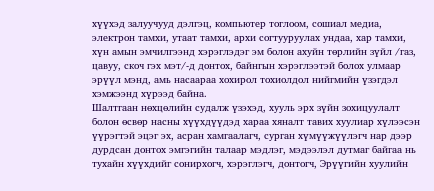хүүхэд залуучууд дэлгэц, компьютер тоглоом, сошиал медиа, электрон тамхи, утаат тамхи, архи согтууруулах ундаа, хар тамхи, хүн амын эмчилгээнд хэрэглэдэг эм болон ахуйн төрлийн зүйл /газ, цавуу, скоч гэх мэт/-д донтох, байнгын хэрэглээтэй болох улмаар эрүүл мэнд, амь насаараа хохирол тохиолдол нийгмийн үзэгдэл хэмжээнд хүрээд байна.
Шалтгаан нөхцөлийн судалж үзэхэд, хууль эрх зүйн зохицуулалт болон өсвөр насны хүүхдүүдэд хараа хяналт тавих хуулиар хүлээсэн үүрэгтэй эцэг эх, асран хамгаалагч, сурган хүмүүжүүлэгч нар дээр дурдсан донтох эмгэгийн талаар мэдлэг, мэдээлэл дутмаг байгаа нь тухайн хүүхдийг сонирхогч, хэрэглэгч, донтогч, Эрүүгийн хуулийн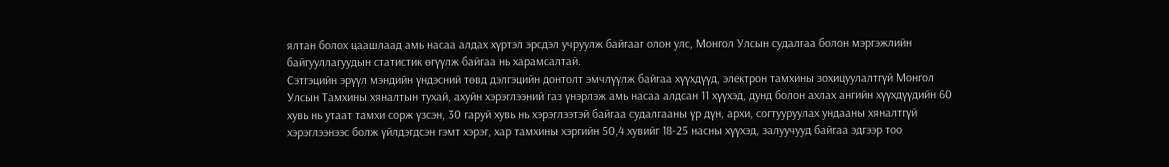ялтан болох цаашлаад амь насаа алдах хүртэл эрсдэл учруулж байгааг олон улс, Монгол Улсын судалгаа болон мэргэжлийн байгууллагуудын статистик өгүүлж байгаа нь харамсалтай.
Сэтгэцийн эрүүл мэндийн үндэсний төвд дэлгэцийн донтолт эмчлүүлж байгаа хүүхдүүд, электрон тамхины зохицуулалтгүй Монгол Улсын Тамхины хяналтын тухай, ахуйн хэрэглээний газ үнэрлэж амь насаа алдсан 11 хүүхэд, дунд болон ахлах ангийн хүүхдүүдийн 60 хувь нь утаат тамхи сорж үзсэн, 30 гаруй хувь нь хэрэглээтэй байгаа судалгааны үр дүн, архи, согтууруулах ундааны хяналтгүй хэрэглээнээс болж үйлдэгдсэн гэмт хэрэг, хар тамхины хэргийн 50,4 хувийг 18-25 насны хүүхэд, залуучууд байгаа эдгээр тоо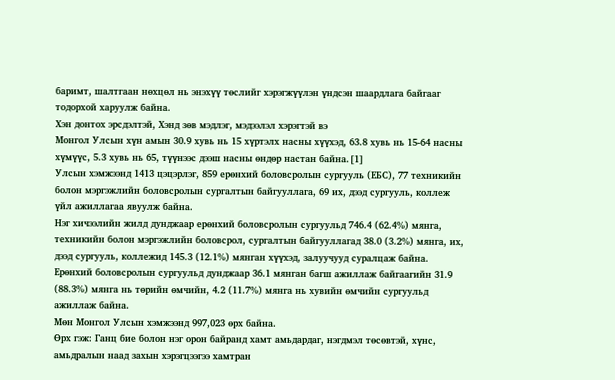баримт, шалтгаан нөхцөл нь энэхүү төслийг хэрэгжүүлэн үндсэн шаардлага байгааг тодорхой харуулж байна.
Хэн донтох эрсдэлтэй, Хэнд зөв мэдлэг, мэдээлэл хэрэгтэй вэ
Монгол Улсын хүн амын 30.9 хувь нь 15 хүртэлх насны хүүхэд, 63.8 хувь нь 15-64 насны хүмүүс, 5.3 хувь нь 65, түүнээс дээш насны өндөр настан байна.[1]
Улсын хэмжээнд 1413 цэцэрлэг, 859 ерөнхий боловсролын сургууль (ЕБС), 77 техникийн болон мэргэжлийн боловсролын сургалтын байгууллага, 69 их, дээд сургууль, коллеж үйл ажиллагаа явуулж байна.
Нэг хичээлийн жилд дунджаар ерөнхий боловсролын сургуульд 746.4 (62.4%) мянга, техникийн болон мэргэжлийн боловсрол, сургалтын байгууллагад 38.0 (3.2%) мянга, их, дээд сургууль, коллежид 145.3 (12.1%) мянган хүүхэд, залуучууд суралцаж байна.
Ерөнхий боловсролын сургуульд дунджаар 36.1 мянган багш ажиллаж байгаагийн 31.9 (88.3%) мянга нь төрийн өмчийн, 4.2 (11.7%) мянга нь хувийн өмчийн сургуульд ажиллаж байна.
Мөн Монгол Улсын хэмжээнд 997,023 өрх байна.
Өрх гэж: Ганц бие болон нэг орон байранд хамт амьдардаг, нэгдмэл төсөвтэй, хүнс, амьдралын наад захын хэрэгцээгээ хамтран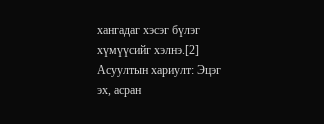хангадаг хэсэг бүлэг хүмүүсийг хэлнэ.[2]
Асуултын хариулт: Эцэг эх, асран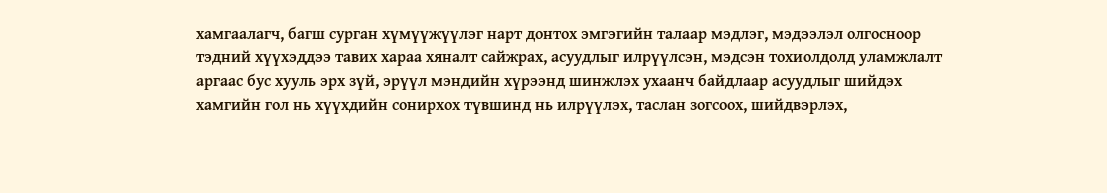хамгаалагч, багш сурган хүмүүжүүлэг нарт донтох эмгэгийн талаар мэдлэг, мэдээлэл олгосноор тэдний хүүхэддээ тавих хараа хяналт сайжрах, асуудлыг илрүүлсэн, мэдсэн тохиолдолд уламжлалт аргаас бус хууль эрх зүй, эрүүл мэндийн хүрээнд шинжлэх ухаанч байдлаар асуудлыг шийдэх хамгийн гол нь хүүхдийн сонирхох түвшинд нь илрүүлэх, таслан зогсоох, шийдвэрлэх,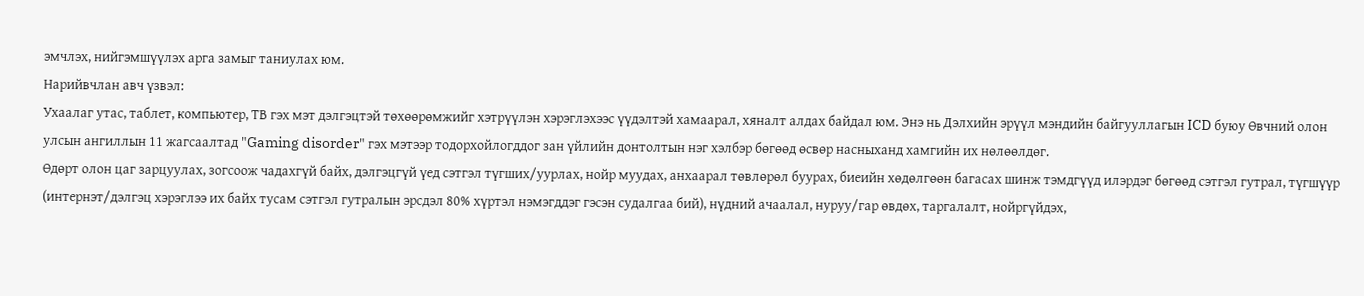эмчлэх, нийгэмшүүлэх арга замыг таниулах юм.
Нарийвчлан авч үзвэл:
Ухаалаг утас, таблет, компьютер, ТВ гэх мэт дэлгэцтэй төхөөрөмжийг хэтрүүлэн хэрэглэхээс үүдэлтэй хамаарал, хяналт алдах байдал юм. Энэ нь Дэлхийн эрүүл мэндийн байгууллагын ICD буюу Өвчний олон улсын ангиллын 11 жагсаалтад "Gaming disorder" гэх мэтээр тодорхойлогддог зан үйлийн донтолтын нэг хэлбэр бөгөөд өсвөр насныханд хамгийн их нөлөөлдөг.
Өдөрт олон цаг зарцуулах, зогсоож чадахгүй байх, дэлгэцгүй үед сэтгэл түгших/уурлах, нойр муудах, анхаарал төвлөрөл буурах, биеийн хөдөлгөөн багасах шинж тэмдгүүд илэрдэг бөгөөд сэтгэл гутрал, түгшүүр (интернэт/дэлгэц хэрэглээ их байх тусам сэтгэл гутралын эрсдэл 80% хүртэл нэмэгддэг гэсэн судалгаа бий), нүдний ачаалал, нуруу/гар өвдөх, таргалалт, нойргүйдэх,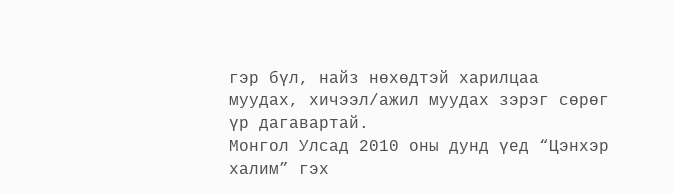гэр бүл, найз нөхөдтэй харилцаа муудах, хичээл/ажил муудах зэрэг сөрөг үр дагавартай.
Монгол Улсад 2010 оны дунд үед “Цэнхэр халим” гэх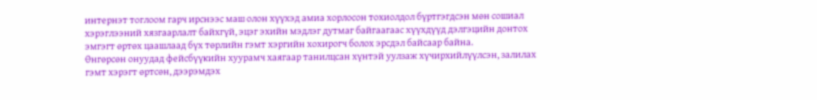интернэт тоглоом гарч ирснээс маш олон хүүхэд амиа хорлосон тохиолдол бүртгэгдсэн мөн сошиал хэрэглээний хязгаарлалт байхгүй, эцэг эхийн мэдлэг дутмаг байгаагаас хүүхдүүд дэлгэцийн донтох эмгэгт өртөх цаашлаад бүх төрлийн гэмт хэргийн хохирогч болох эрсдэл байсаар байна.
Өнгөрсөн онуудад фейсбүүкийн хуурамч хаягаар танилцсан хүнтэй уулзаж хүчирхийлүүлсэн, залилах гэмт хэрэгт өртсөн, дээрэмдэх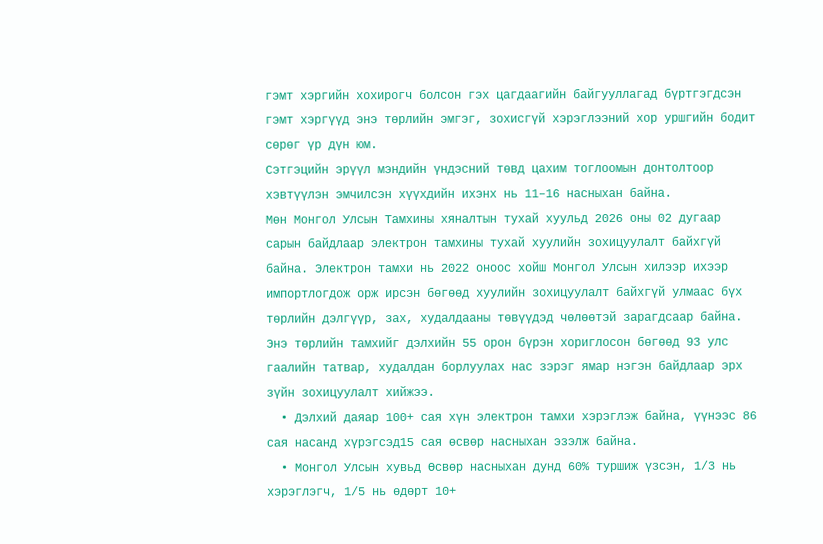гэмт хэргийн хохирогч болсон гэх цагдаагийн байгууллагад бүртгэгдсэн гэмт хэргүүд энэ төрлийн эмгэг, зохисгүй хэрэглээний хор уршгийн бодит сөрөг үр дүн юм.
Сэтгэцийн эрүүл мэндийн үндэсний төвд цахим тоглоомын донтолтоор хэвтүүлэн эмчилсэн хүүхдийн ихэнх нь 11–16 насныхан байна.
Мөн Монгол Улсын Тамхины хяналтын тухай хуульд 2026 оны 02 дугаар сарын байдлаар электрон тамхины тухай хуулийн зохицуулалт байхгүй байна. Электрон тамхи нь 2022 оноос хойш Монгол Улсын хилээр ихээр импортлогдож орж ирсэн бөгөөд хуулийн зохицуулалт байхгүй улмаас бүх төрлийн дэлгүүр, зах, худалдааны төвүүдэд чөлөөтэй зарагдсаар байна.
Энэ төрлийн тамхийг дэлхийн 55 орон бүрэн хориглосон бөгөөд 93 улс гаалийн татвар, худалдан борлуулах нас зэрэг ямар нэгэн байдлаар эрх зүйн зохицуулалт хийжээ.
  • Дэлхий даяар 100+ сая хүн электрон тамхи хэрэглэж байна, үүнээс 86 сая насанд хүрэгсэд15 сая өсвөр насныхан эзэлж байна.
  • Монгол Улсын хувьд Өсвөр насныхан дунд 60% туршиж үзсэн, 1/3 нь хэрэглэгч, 1/5 нь өдөрт 10+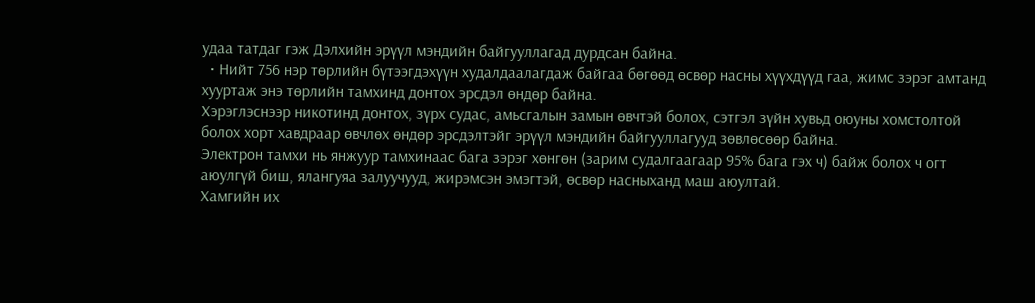удаа татдаг гэж Дэлхийн эрүүл мэндийн байгууллагад дурдсан байна.
  • Нийт 756 нэр төрлийн бүтээгдэхүүн худалдаалагдаж байгаа бөгөөд өсвөр насны хүүхдүүд гаа, жимс зэрэг амтанд хууртаж энэ төрлийн тамхинд донтох эрсдэл өндөр байна.
Хэрэглэснээр никотинд донтох, зүрх судас, амьсгалын замын өвчтэй болох, сэтгэл зүйн хувьд оюуны хомстолтой болох хорт хавдраар өвчлөх өндөр эрсдэлтэйг эрүүл мэндийн байгууллагууд зөвлөсөөр байна.
Электрон тамхи нь янжуур тамхинаас бага зэрэг хөнгөн (зарим судалгаагаар 95% бага гэх ч) байж болох ч огт аюулгүй биш, ялангуяа залуучууд, жирэмсэн эмэгтэй, өсвөр насныханд маш аюултай.
Хамгийн их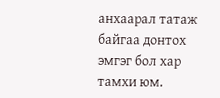анхаарал татаж байгаа донтох эмгэг бол хар тамхи юм.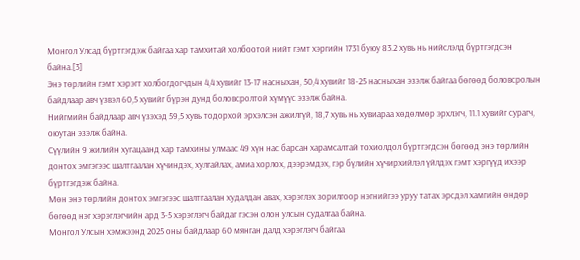Монгол Улсад бүртгэгдэж байгаа хар тамхитай холбоотой нийт гэмт хэргийн 1731 буюу 83.2 хувь нь нийслэлд бүртгэгдсэн байна.[3]
Энэ төрлийн гэмт хэрэгт холбогдогчдын 4,4 хувийг 13-17 насныхан, 50,4 хувийг 18-25 насныхан эзэлж байгаа бөгөөд боловсролын байдлаар авч үзвэл 60,5 хувийг бүрэн дунд боловсролтой хүмүүс эзэлж байна.
Нийгмийн байдлаар авч үзэхэд 59,5 хувь тодорхой эрхэлсэн ажилгүй, 18,7 хувь нь хувиараа хөдөлмөр эрхлэгч, 11.1 хувийг сурагч, оюутан эзэлж байна.
Сүүлийн 9 жилийн хугацаанд хар тамхины улмаас 49 хүн нас барсан харамсалтай тохиолдол бүртгэгдсэн бөгөөд энэ төрлийн донтох эмгэгээс шалтгаалан хүчиндэх, хулгайлах, амиа хорлох, дээрэмдэх, гэр бүлийн хүчирхийлэл үйлдэх гэмт хэргүүд ихээр бүртгэгдэж байна.
Мөн энэ төрлийн донтох эмгэгээс шалтгаалан худалдан авах, хэрэглэх зорилгоор нэгнийгээ уруу татах эрсдэл хамгийн өндөр бөгөөд нэг хэрэглэгчийн ард 3-5 хэрэглэгч байдаг гэсэн олон улсын судалгаа байна.
Монгол Улсын хэмжээнд 2025 оны байдлаар 60 мянган далд хэрэглэгч байгаа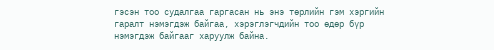гэсэн тоо судалгаа гаргасан нь энэ төрлийн гэм хэргийн гаралт нэмэгдэж байгаа, хэрэглэгчдийн тоо өдөр бүр нэмэгдэж байгааг харуулж байна.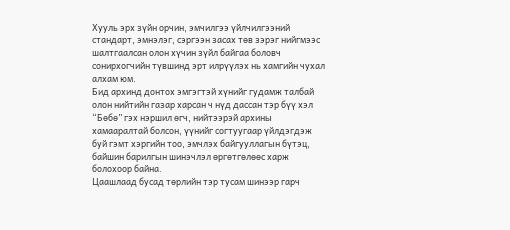Хууль эрх зүйн орчин, эмчилгээ үйлчилгээний стандарт, эмнэлэг, сэргээн засах төв зэрэг нийгмээс шалтгаалсан олон хүчин зүйл байгаа боловч сонирхогчийн түвшинд эрт илрүүлэх нь хамгийн чухал алхам юм.
Бид архинд донтох эмгэгтэй хүнийг гудамж талбай олон нийтийн газар харсан ч нүд дассан тэр бүү хэл “Бөбө” гэх нэршил өгч, нийтээрэй архины хамааралтай болсон, үүнийг согтуугаар үйлдэгдэж буй гэмт хэргийн тоо, эмчлэх байгууллагын бүтэц, байшин барилгын шинэчлэл өргөтгөлөөс харж болохоор байна.
Цаашлаад бусад төрлийн тэр тусам шинээр гарч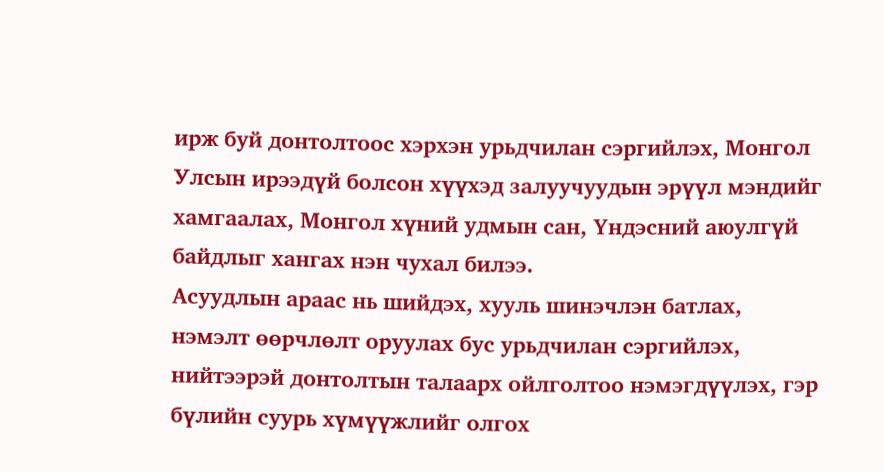ирж буй донтолтоос хэрхэн урьдчилан сэргийлэх, Монгол Улсын ирээдүй болсон хүүхэд залуучуудын эрүүл мэндийг хамгаалах, Монгол хүний удмын сан, Үндэсний аюулгүй байдлыг хангах нэн чухал билээ.
Асуудлын араас нь шийдэх, хууль шинэчлэн батлах, нэмэлт өөрчлөлт оруулах бус урьдчилан сэргийлэх, нийтээрэй донтолтын талаарх ойлголтоо нэмэгдүүлэх, гэр бүлийн суурь хүмүүжлийг олгох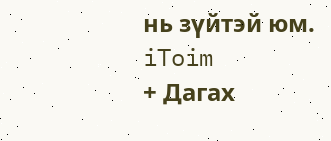нь зүйтэй юм.
iToim
+ Дагах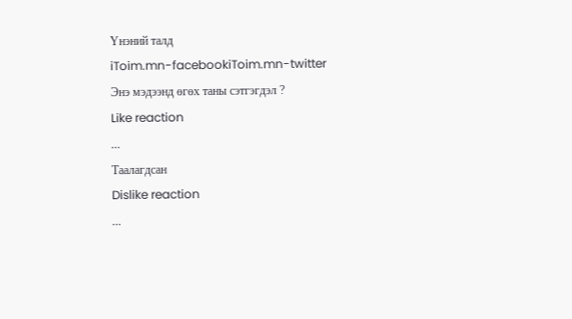Үнэний талд
iToim.mn-facebookiToim.mn-twitter
Энэ мэдээнд өгөх таны сэтгэгдэл ?
Like reaction
...
Таалагдсан
Dislike reaction
...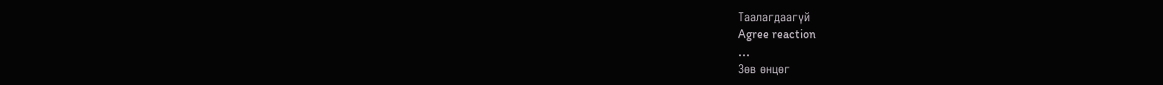Таалагдаагүй
Agree reaction
...
Зөв өнцөг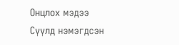Онцлох мэдээ
Сүүлд нэмэгдсэн